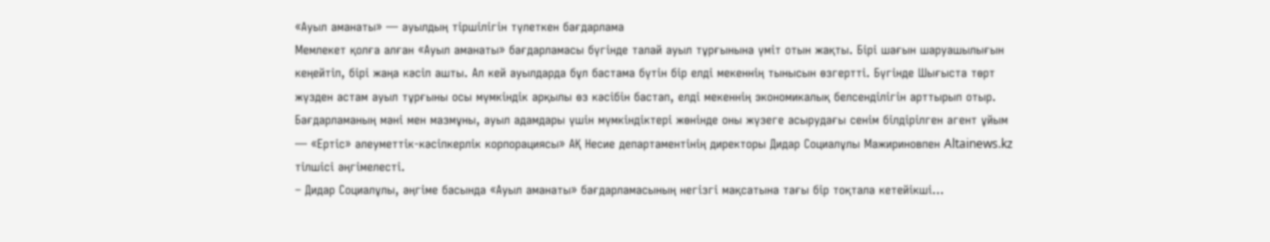«Ауыл аманаты» — ауылдың тіршілігін түлеткен бағдарлама
Мемлекет қолға алған «Ауыл аманаты» бағдарламасы бүгінде талай ауыл тұрғынына үміт отын жақты. Бірі шағын шаруашылығын кеңейтіп, бірі жаңа кәсіп ашты. Ал кей ауылдарда бұл бастама бүтін бір елді мекеннің тынысын өзгертті. Бүгінде Шығыста төрт жүзден астам ауыл тұрғыны осы мүмкіндік арқылы өз кәсібін бастап, елді мекеннің экономикалық белсенділігін арттырып отыр. Бағдарламаның мәні мен мазмұны, ауыл адамдары үшін мүмкіндіктері жөнінде оны жүзеге асырудағы сенім білдірілген агент ұйым — «Ертіс» әлеуметтік-кәсіпкерлік корпорациясы» АҚ Несие департаментінің директоры Дидар Социалұлы Мажириновпен Altainews.kz тілшісі әңгімелесті.
– Дидар Социалұлы, әңгіме басында «Ауыл аманаты» бағдарламасының негізгі мақсатына тағы бір тоқтала кетейікші...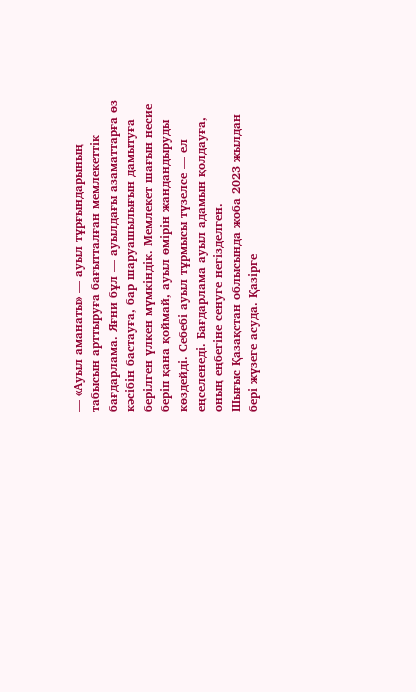— «Ауыл аманаты» — ауыл тұрғындарының табысын арттыруға бағытталған мемлекеттік бағдарлама. Яғни бұл — ауылдағы азаматтарға өз кәсібін бастауға, бар шаруашылығын дамытуға берілген үлкен мүмкіндік. Мемлекет шағын несие беріп қана қоймай, ауыл өмірін жандандыруды көздейді. Себебі ауыл тұрмысы түзелсе — ел еңселенеді. Бағдарлама ауыл адамын қолдауға, оның еңбегіне сенуге негізделген.
Шығыс Қазақстан облысында жоба 2023 жылдан бері жүзеге асуда. Қазірге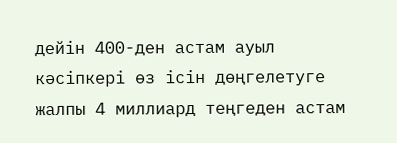дейін 400-ден астам ауыл кәсіпкері өз ісін дөңгелетуге жалпы 4 миллиард теңгеден астам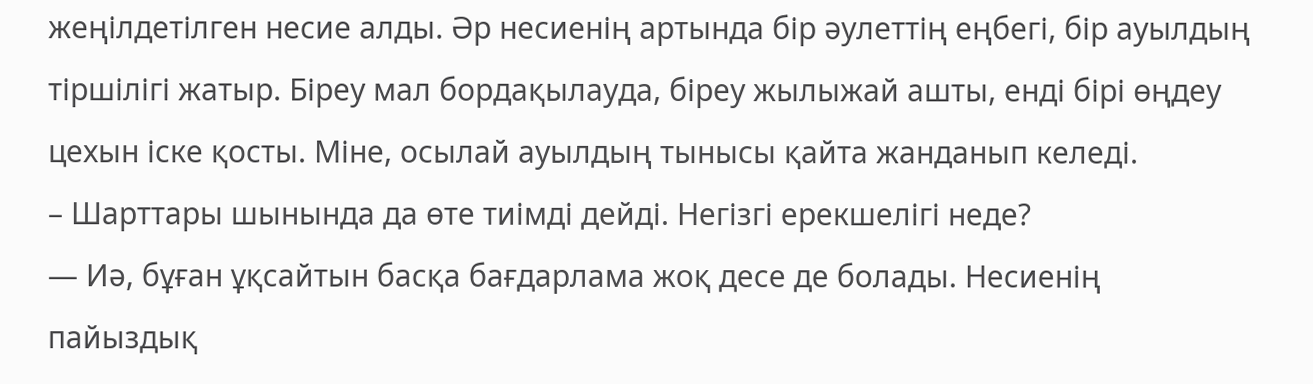жеңілдетілген несие алды. Әр несиенің артында бір әулеттің еңбегі, бір ауылдың тіршілігі жатыр. Біреу мал бордақылауда, біреу жылыжай ашты, енді бірі өңдеу цехын іске қосты. Міне, осылай ауылдың тынысы қайта жанданып келеді.
– Шарттары шынында да өте тиімді дейді. Негізгі ерекшелігі неде?
— Иә, бұған ұқсайтын басқа бағдарлама жоқ десе де болады. Несиенің пайыздық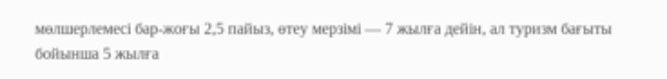мөлшерлемесі бар-жоғы 2,5 пайыз, өтеу мерзімі — 7 жылға дейін, ал туризм бағыты бойынша 5 жылға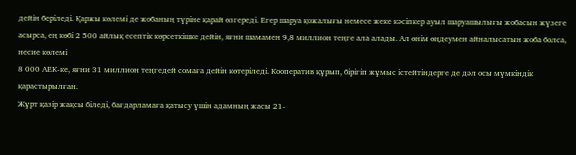дейін беріледі. Қаржы көлемі де жобаның түріне қарай өзгереді. Егер шаруа қожалығы немесе жеке кәсіпкер ауыл шаруашылығы жобасын жүзеге асырса, ең көбі 2 500 айлық есептік көрсеткішке дейін, яғни шамамен 9,8 миллион теңге ала алады. Ал өнім өңдеумен айналысатын жоба болса, несие көлемі
8 000 АЕК-ке, яғни 31 миллион теңгедей сомаға дейін көтеріледі. Кооператив құрып, бірігіп жұмыс істейтіндерге де дәл осы мүмкіндік қарастырылған.
Жұрт қазір жақсы біледі, бағдарламаға қатысу үшін адамның жасы 21-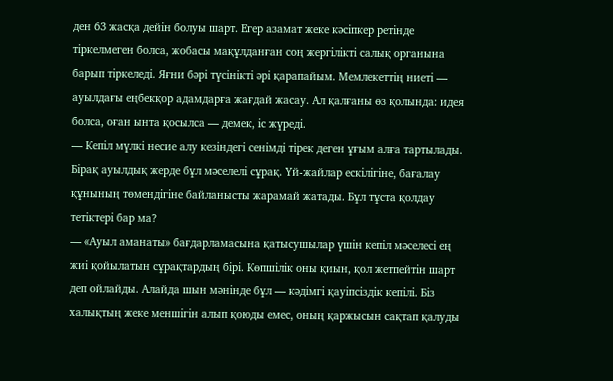ден 63 жасқа дейін болуы шарт. Егер азамат жеке кәсіпкер ретінде тіркелмеген болса, жобасы мақұлданған соң жергілікті салық органына барып тіркеледі. Яғни бәрі түсінікті әрі қарапайым. Мемлекеттің ниеті — ауылдағы еңбекқор адамдарға жағдай жасау. Ал қалғаны өз қолында: идея болса, оған ынта қосылса — демек, іс жүреді.
— Кепіл мүлкі несие алу кезіндегі сенімді тірек деген ұғым алға тартылады. Бірақ ауылдық жерде бұл мәселелі сұрақ. Үй-жайлар ескілігіне, бағалау құнының төмендігіне байланысты жарамай жатады. Бұл тұста қолдау тетіктері бар ма?
— «Ауыл аманаты» бағдарламасына қатысушылар үшін кепіл мәселесі ең жиі қойылатын сұрақтардың бірі. Көпшілік оны қиын, қол жетпейтін шарт деп ойлайды. Алайда шын мәнінде бұл — кәдімгі қауіпсіздік кепілі. Біз халықтың жеке меншігін алып қоюды емес, оның қаржысын сақтап қалуды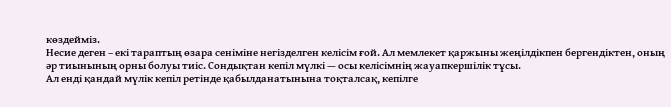көздейміз.
Несие деген – екі тараптың өзара сеніміне негізделген келісім ғой. Ал мемлекет қаржыны жеңілдікпен бергендіктен, оның әр тиынының орны болуы тиіс. Сондықтан кепіл мүлкі — осы келісімнің жауапкершілік тұсы.
Ал енді қандай мүлік кепіл ретінде қабылданатынына тоқталсақ, кепілге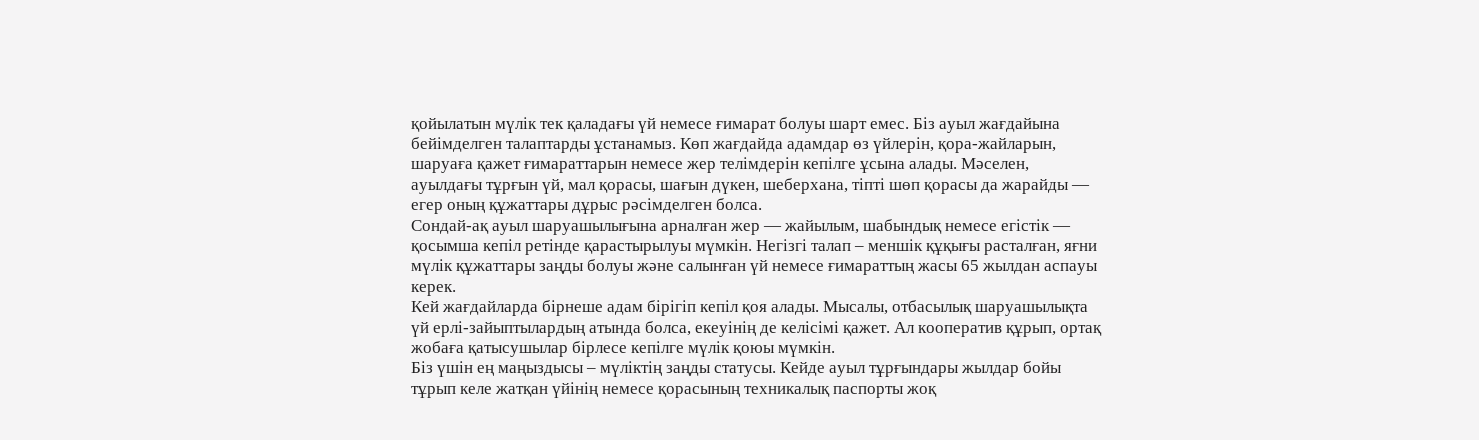қойылатын мүлік тек қаладағы үй немесе ғимарат болуы шарт емес. Біз ауыл жағдайына бейімделген талаптарды ұстанамыз. Көп жағдайда адамдар өз үйлерін, қора-жайларын, шаруаға қажет ғимараттарын немесе жер телімдерін кепілге ұсына алады. Мәселен, ауылдағы тұрғын үй, мал қорасы, шағын дүкен, шеберхана, тіпті шөп қорасы да жарайды — егер оның құжаттары дұрыс рәсімделген болса.
Сондай-ақ ауыл шаруашылығына арналған жер — жайылым, шабындық немесе егістік — қосымша кепіл ретінде қарастырылуы мүмкін. Негізгі талап – меншік құқығы расталған, яғни мүлік құжаттары заңды болуы және салынған үй немесе ғимараттың жасы 65 жылдан аспауы керек.
Кей жағдайларда бірнеше адам бірігіп кепіл қоя алады. Мысалы, отбасылық шаруашылықта үй ерлі-зайыптылардың атында болса, екеуінің де келісімі қажет. Ал кооператив құрып, ортақ жобаға қатысушылар бірлесе кепілге мүлік қоюы мүмкін.
Біз үшін ең маңыздысы – мүліктің заңды статусы. Кейде ауыл тұрғындары жылдар бойы тұрып келе жатқан үйінің немесе қорасының техникалық паспорты жоқ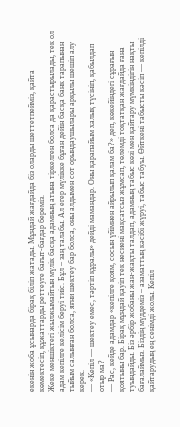екенін жоба ұсынарда бірақ біліп жатады. Мұндай жағдайда біз оларды шеттетпейміз, қайта көмектесіп, құжаттарды реттеуге бағыт-бағдар береміз.
Жеке меншіктегі жылжымайтын мүлік басқа адамның атына тіркелген болса да қарастырылады, тек ол адам кепілге келісім беруі тиіс. Бұл – заң талабы. Ал егер мүлікке бұған дейін басқа банк тарапынан тыйым салынған болса, яғни шектеу бар болса, оны алдымен сот орындаушылары арқылы шешіп алу керек.
— «Кепіл — шектеу емес, тәртіп құралы» дейді мамандар. Оны қарапайым халық түсініп, қабылдап отыр ма?
— Рас, кейде адамдар «кепілге қоям, сосын үйімнен айрылып қалам ба?» деп, көкейіндегі сұрағын қоятыны бар. Бірақ мұндай қауіп тек несиені мақсатсыз жұмсап, төлемді тоқтатқан жағдайда ғана туындайды. Біз әрбір жобаны жан-жақты талдап, адамның табыс көзі мен қайтару мүмкіндігін нақты бағалаймыз. Біздің мүддеміз – азаматтың кәсібі жүруі, табыс табуы. Өйткені табысты кәсіп — кепілді қайтарудың ең сенімді жолы. Кепіл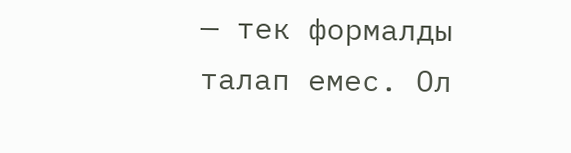— тек формалды талап емес. Ол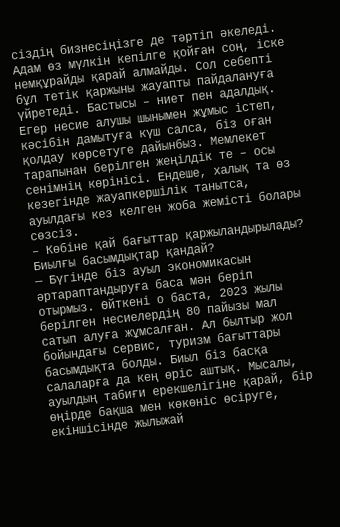сіздің бизнесіңізге де тәртіп әкеледі. Адам өз мүлкін кепілге қойған соң, іске немқұрайды қарай алмайды. Сол себепті бұл тетік қаржыны жауапты пайдалануға үйретеді. Бастысы – ниет пен адалдық. Егер несие алушы шынымен жұмыс істеп, кәсібін дамытуға күш салса, біз оған қолдау көрсетуге дайынбыз. Мемлекет тарапынан берілген жеңілдік те – осы сенімнің көрінісі. Ендеше, халық та өз кезегінде жауапкершілік танытса, ауылдағы кез келген жоба жемісті болары сөзсіз.
– Көбіне қай бағыттар қаржыландырылады? Биылғы басымдықтар қандай?
— Бүгінде біз ауыл экономикасын әртараптандыруға баса мән беріп отырмыз. Өйткені о баста, 2023 жылы берілген несиелердің 80 пайызы мал сатып алуға жұмсалған. Ал былтыр жол бойындағы сервис, туризм бағыттары басымдықта болды. Биыл біз басқа салаларға да кең өріс аштық. Мысалы, ауылдың табиғи ерекшелігіне қарай, бір өңірде бақша мен көкөніс өсіруге, екіншісінде жылыжай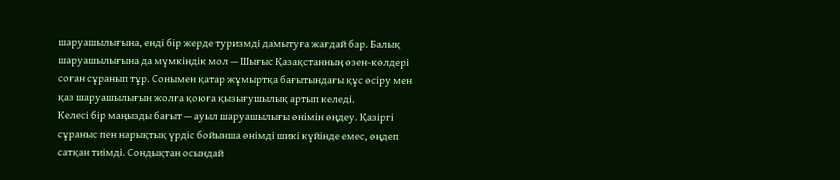шаруашылығына, енді бір жерде туризмді дамытуға жағдай бар. Балық шаруашылығына да мүмкіндік мол — Шығыс Қазақстанның өзен-көлдері соған сұранып тұр. Сонымен қатар жұмыртқа бағытындағы құс өсіру мен қаз шаруашылығын жолға қоюға қызығушылық артып келеді.
Келесі бір маңызды бағыт — ауыл шаруашылығы өнімін өңдеу. Қазіргі сұраныс пен нарықтық үрдіс бойынша өнімді шикі күйінде емес, өңдеп сатқан тиімді. Сондықтан осындай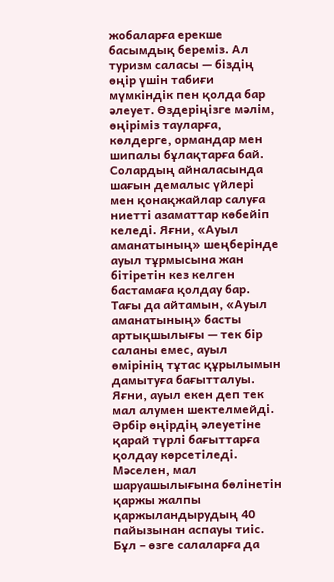жобаларға ерекше басымдық береміз. Ал туризм саласы — біздің өңір үшін табиғи мүмкіндік пен қолда бар әлеует. Өздеріңізге мәлім, өңіріміз тауларға, көлдерге, ормандар мен шипалы бұлақтарға бай. Солардың айналасында шағын демалыс үйлері мен қонақжайлар салуға ниетті азаматтар көбейіп келеді. Яғни, «Ауыл аманатының» шеңберінде ауыл тұрмысына жан бітіретін кез келген бастамаға қолдау бар.
Тағы да айтамын, «Ауыл аманатының» басты артықшылығы — тек бір саланы емес, ауыл өмірінің тұтас құрылымын дамытуға бағытталуы. Яғни, ауыл екен деп тек мал алумен шектелмейді. Әрбір өңірдің әлеуетіне қарай түрлі бағыттарға қолдау көрсетіледі. Мәселен, мал шаруашылығына бөлінетін қаржы жалпы қаржыландырудың 40 пайызынан аспауы тиіс. Бұл – өзге салаларға да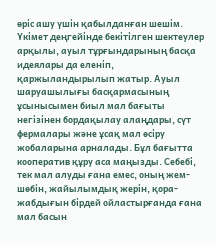өріс ашу үшін қабылданған шешім. Үкімет деңгейінде бекітілген шектеулер арқылы, ауыл тұрғындарының басқа идеялары да еленіп, қаржыландырылып жатыр. Ауыл шаруашылығы басқармасының ұсынысымен биыл мал бағыты негізінен бордақылау алаңдары, сүт фермалары және ұсақ мал өсіру жобаларына арналады. Бұл бағытта кооператив құру аса маңызды. Себебі, тек мал алуды ғана емес, оның жем-шөбін, жайылымдық жерін, қора-жабдығын бірдей ойластырғанда ғана мал басын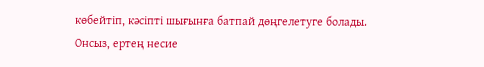көбейтіп, кәсіпті шығынға батпай дөңгелетуге болады. Онсыз, ертең несие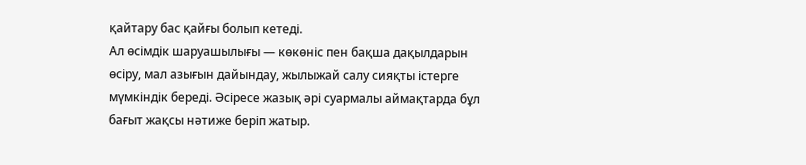қайтару бас қайғы болып кетеді.
Ал өсімдік шаруашылығы — көкөніс пен бақша дақылдарын өсіру, мал азығын дайындау, жылыжай салу сияқты істерге мүмкіндік береді. Әсіресе жазық әрі суармалы аймақтарда бұл бағыт жақсы нәтиже беріп жатыр.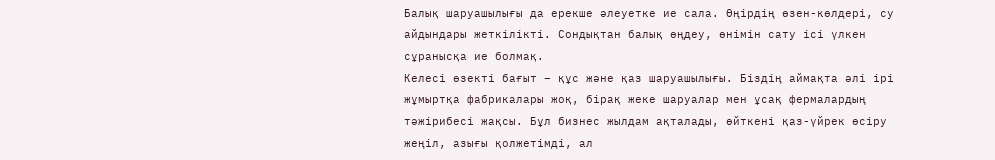Балық шаруашылығы да ерекше әлеуетке ие сала. Өңірдің өзен-көлдері, су айдындары жеткілікті. Сондықтан балық өңдеу, өнімін сату ісі үлкен сұранысқа ие болмақ.
Келесі өзекті бағыт – құс және қаз шаруашылығы. Біздің аймақта әлі ірі жұмыртқа фабрикалары жоқ, бірақ жеке шаруалар мен ұсақ фермалардың тәжірибесі жақсы. Бұл бизнес жылдам ақталады, өйткені қаз-үйрек өсіру жеңіл, азығы қолжетімді, ал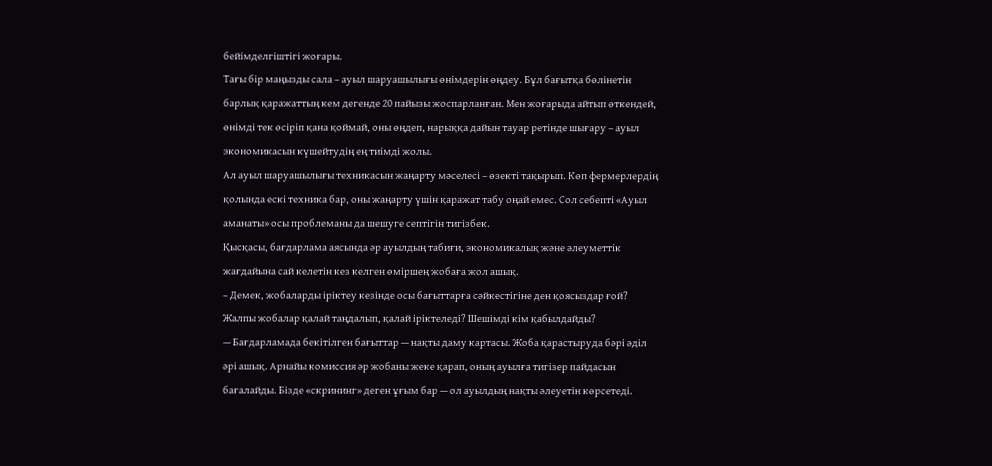бейімделгіштігі жоғары.
Тағы бір маңызды сала – ауыл шаруашылығы өнімдерін өңдеу. Бұл бағытқа бөлінетін барлық қаражаттың кем дегенде 20 пайызы жоспарланған. Мен жоғарыда айтып өткендей, өнімді тек өсіріп қана қоймай, оны өңдеп, нарыққа дайын тауар ретінде шығару – ауыл экономикасын күшейтудің ең тиімді жолы.
Ал ауыл шаруашылығы техникасын жаңарту мәселесі – өзекті тақырып. Көп фермерлердің қолында ескі техника бар, оны жаңарту үшін қаражат табу оңай емес. Сол себепті «Ауыл аманаты» осы проблеманы да шешуге септігін тигізбек.
Қысқасы, бағдарлама аясында әр ауылдың табиғи, экономикалық және әлеуметтік жағдайына сай келетін кез келген өміршең жобаға жол ашық.
– Демек, жобаларды іріктеу кезінде осы бағыттарға сәйкестігіне ден қоясыздар ғой? Жалпы жобалар қалай таңдалып, қалай іріктеледі? Шешімді кім қабылдайды?
— Бағдарламада бекітілген бағыттар — нақты даму картасы. Жоба қарастыруда бәрі әділ әрі ашық. Арнайы комиссия әр жобаны жеке қарап, оның ауылға тигізер пайдасын бағалайды. Бізде «скрининг» деген ұғым бар — ол ауылдың нақты әлеуетін көрсетеді.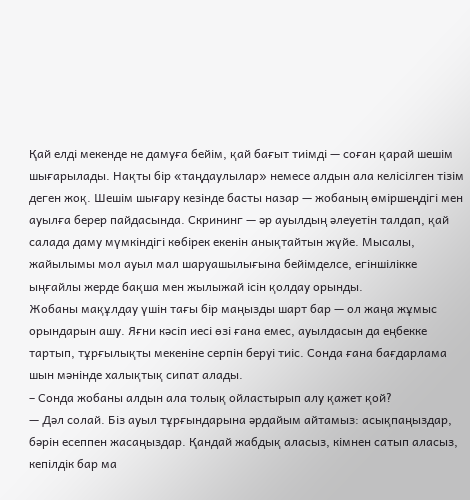Қай елді мекенде не дамуға бейім, қай бағыт тиімді — соған қарай шешім шығарылады. Нақты бір «таңдаулылар» немесе алдын ала келісілген тізім деген жоқ. Шешім шығару кезінде басты назар — жобаның өміршеңдігі мен ауылға берер пайдасында. Скрининг — әр ауылдың әлеуетін талдап, қай салада даму мүмкіндігі көбірек екенін анықтайтын жүйе. Мысалы, жайылымы мол ауыл мал шаруашылығына бейімделсе, егіншілікке ыңғайлы жерде бақша мен жылыжай ісін қолдау орынды.
Жобаны мақұлдау үшін тағы бір маңызды шарт бар — ол жаңа жұмыс орындарын ашу. Яғни кәсіп иесі өзі ғана емес, ауылдасын да еңбекке тартып, тұрғылықты мекеніне серпін беруі тиіс. Сонда ғана бағдарлама шын мәнінде халықтық сипат алады.
– Сонда жобаны алдын ала толық ойластырып алу қажет қой?
— Дәл солай. Біз ауыл тұрғындарына әрдайым айтамыз: асықпаңыздар, бәрін есеппен жасаңыздар. Қандай жабдық аласыз, кімнен сатып аласыз, кепілдік бар ма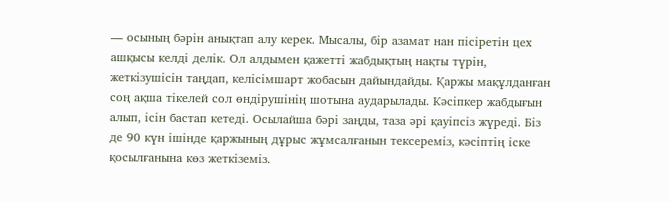— осының бәрін анықтап алу керек. Мысалы, бір азамат нан пісіретін цех ашқысы келді делік. Ол алдымен қажетті жабдықтың нақты түрін, жеткізушісін таңдап, келісімшарт жобасын дайындайды. Қаржы мақұлданған соң ақша тікелей сол өндірушінің шотына аударылады. Кәсіпкер жабдығын алып, ісін бастап кетеді. Осылайша бәрі заңды, таза әрі қауіпсіз жүреді. Біз де 90 күн ішінде қаржының дұрыс жұмсалғанын тексереміз, кәсіптің іске қосылғанына көз жеткіземіз.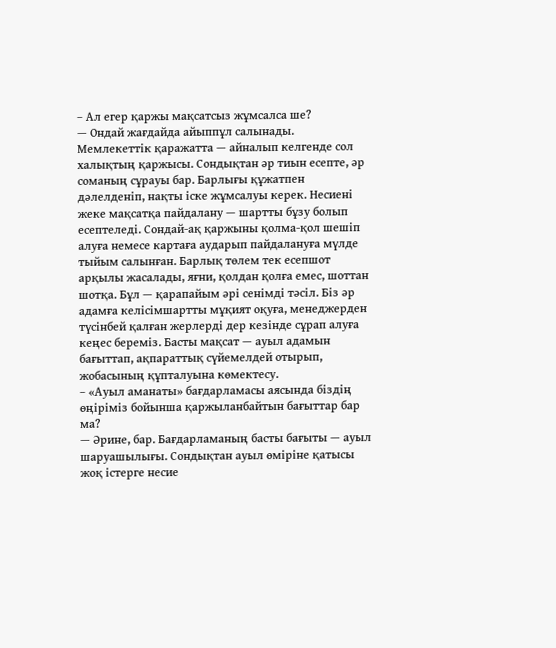– Ал егер қаржы мақсатсыз жұмсалса ше?
— Ондай жағдайда айыппұл салынады. Мемлекеттік қаражатта — айналып келгенде сол халықтың қаржысы. Сондықтан әр тиын есепте, әр соманың сұрауы бар. Барлығы құжатпен дәлелденіп, нақты іске жұмсалуы керек. Несиені жеке мақсатқа пайдалану — шартты бұзу болып есептеледі. Сондай-ақ қаржыны қолма-қол шешіп алуға немесе картаға аударып пайдалануға мүлде тыйым салынған. Барлық төлем тек есепшот арқылы жасалады, яғни, қолдан қолға емес, шоттан шотқа. Бұл — қарапайым әрі сенімді тәсіл. Біз әр адамға келісімшартты мұқият оқуға, менеджерден түсінбей қалған жерлерді дер кезінде сұрап алуға кеңес береміз. Басты мақсат — ауыл адамын бағыттап, ақпараттық сүйемелдей отырып, жобасының құпталуына көмектесу.
– «Ауыл аманаты» бағдарламасы аясында біздің өңіріміз бойынша қаржыланбайтын бағыттар бар ма?
— Әрине, бар. Бағдарламаның басты бағыты — ауыл шаруашылығы. Сондықтан ауыл өміріне қатысы жоқ істерге несие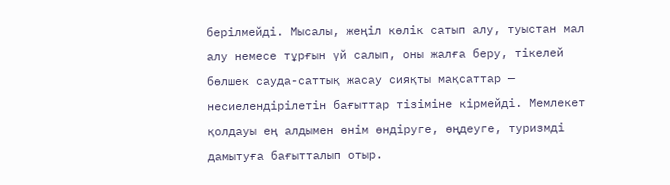берілмейді. Мысалы, жеңіл көлік сатып алу, туыстан мал алу немесе тұрғын үй салып, оны жалға беру, тікелей бөлшек сауда-саттық жасау сияқты мақсаттар — несиелендірілетін бағыттар тізіміне кірмейді. Мемлекет қолдауы ең алдымен өнім өндіруге, өңдеуге, туризмді дамытуға бағытталып отыр.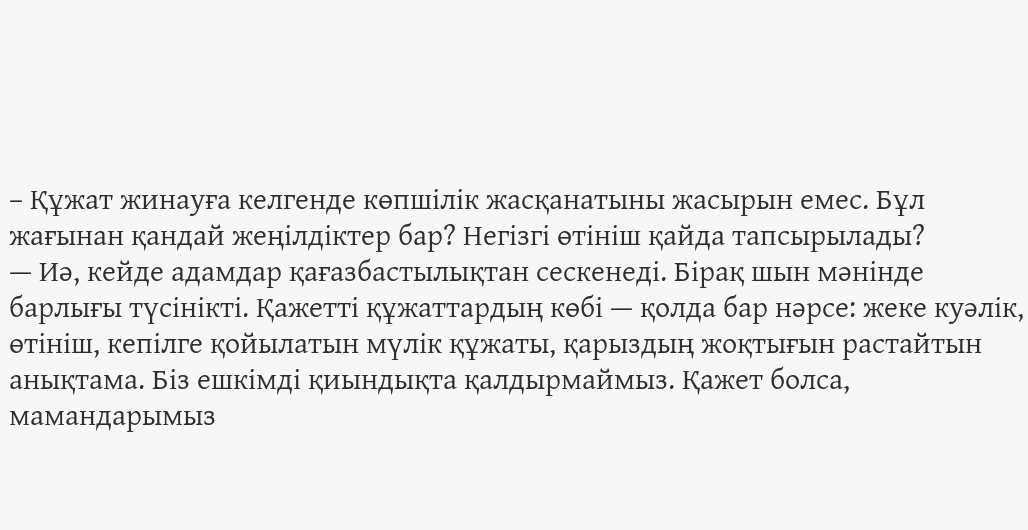– Құжат жинауға келгенде көпшілік жасқанатыны жасырын емес. Бұл жағынан қандай жеңілдіктер бар? Негізгі өтініш қайда тапсырылады?
— Иә, кейде адамдар қағазбастылықтан сескенеді. Бірақ шын мәнінде барлығы түсінікті. Қажетті құжаттардың көбі — қолда бар нәрсе: жеке куәлік, өтініш, кепілге қойылатын мүлік құжаты, қарыздың жоқтығын растайтын анықтама. Біз ешкімді қиындықта қалдырмаймыз. Қажет болса, мамандарымыз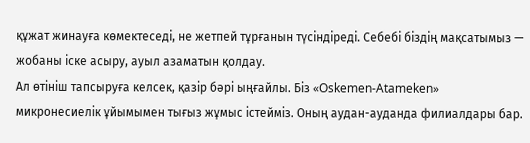құжат жинауға көмектеседі, не жетпей тұрғанын түсіндіреді. Себебі біздің мақсатымыз — жобаны іске асыру, ауыл азаматын қолдау.
Ал өтініш тапсыруға келсек, қазір бәрі ыңғайлы. Біз «Oskemen-Atameken» микронесиелік ұйымымен тығыз жұмыс істейміз. Оның аудан-ауданда филиалдары бар.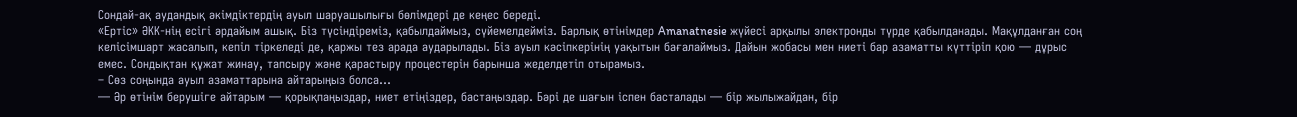Сондай-ақ аудандық әкімдіктердің ауыл шаруашылығы бөлімдері де кеңес береді.
«Ертіс» ӘКК-нің есігі әрдайым ашық. Біз түсіндіреміз, қабылдаймыз, сүйемелдейміз. Барлық өтінімдер Amanatnesie жүйесі арқылы электронды түрде қабылданады. Мақұлданған соң келісімшарт жасалып, кепіл тіркеледі де, қаржы тез арада аударылады. Біз ауыл кәсіпкерінің уақытын бағалаймыз. Дайын жобасы мен ниеті бар азаматты күттіріп қою — дұрыс емес. Сондықтан құжат жинау, тапсыру және қарастыру процестерін барынша жеделдетіп отырамыз.
– Сөз соңында ауыл азаматтарына айтарыңыз болса…
— Әр өтінім берушіге айтарым — қорықпаңыздар, ниет етіңіздер, бастаңыздар. Бәрі де шағын іспен басталады — бір жылыжайдан, бір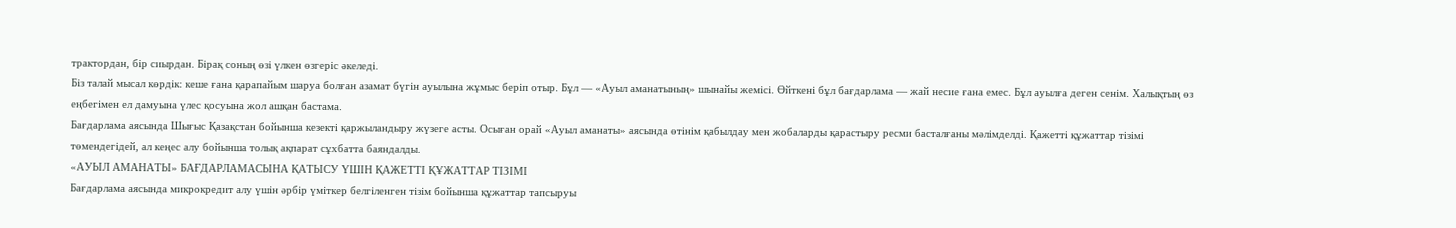трактордан, бір сиырдан. Бірақ соның өзі үлкен өзгеріс әкеледі.
Біз талай мысал көрдік: кеше ғана қарапайым шаруа болған азамат бүгін ауылына жұмыс беріп отыр. Бұл — «Ауыл аманатының» шынайы жемісі. Өйткені бұл бағдарлама — жай несие ғана емес. Бұл ауылға деген сенім. Халықтың өз еңбегімен ел дамуына үлес қосуына жол ашқан бастама.
Бағдарлама аясында Шығыс Қазақстан бойынша кезекті қаржыландыру жүзеге асты. Осыған орай «Ауыл аманаты» аясында өтінім қабылдау мен жобаларды қарастыру ресми басталғаны мәлімделді. Қажетті құжаттар тізімі төмендегідей, ал кеңес алу бойынша толық ақпарат сұхбатта баяндалды.
«АУЫЛ АМАНАТЫ» БАҒДАРЛАМАСЫНА ҚАТЫСУ ҮШІН ҚАЖЕТТІ ҚҰЖАТТАР ТІЗІМІ
Бағдарлама аясында микрокредит алу үшін әрбір үміткер белгіленген тізім бойынша құжаттар тапсыруы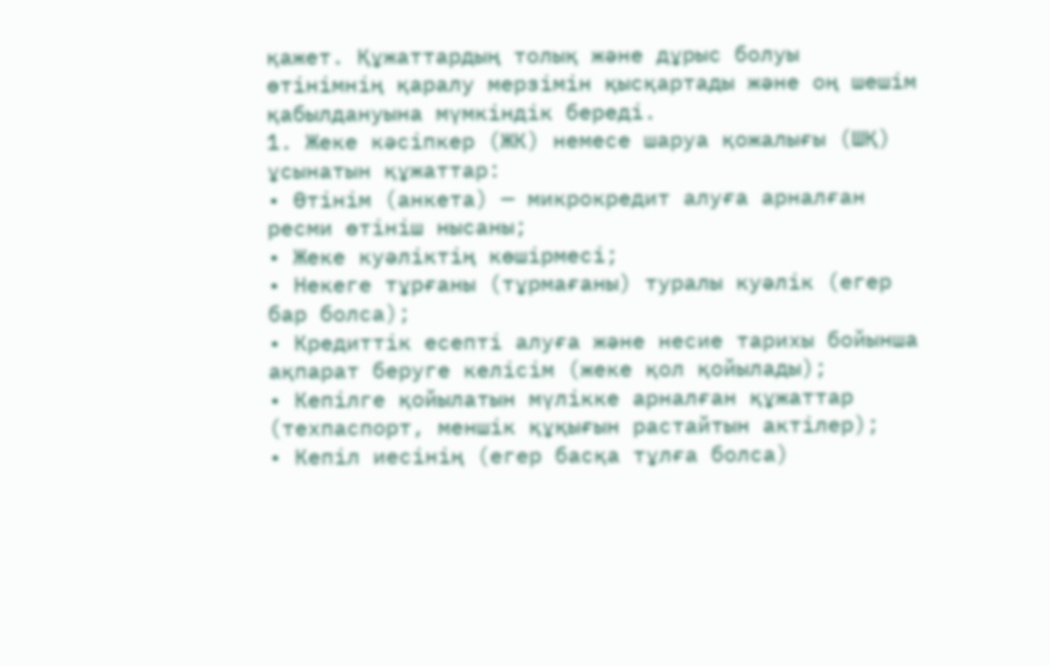қажет. Құжаттардың толық және дұрыс болуы өтінімнің қаралу мерзімін қысқартады және оң шешім қабылдануына мүмкіндік береді.
1. Жеке кәсіпкер (ЖК) немесе шаруа қожалығы (ШҚ) ұсынатын құжаттар:
• Өтінім (анкета) — микрокредит алуға арналған ресми өтініш нысаны;
• Жеке куәліктің көшірмесі;
• Некеге тұрғаны (тұрмағаны) туралы куәлік (егер бар болса);
• Кредиттік есепті алуға және несие тарихы бойынша ақпарат беруге келісім (жеке қол қойылады);
• Кепілге қойылатын мүлікке арналған құжаттар (техпаспорт, меншік құқығын растайтын актілер);
• Кепіл иесінің (егер басқа тұлға болса)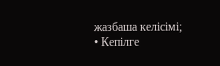жазбаша келісімі;
• Кепілге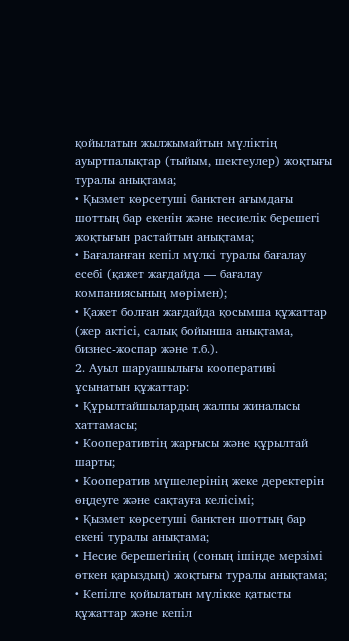қойылатын жылжымайтын мүліктің ауыртпалықтар (тыйым, шектеулер) жоқтығы туралы анықтама;
• Қызмет көрсетуші банктен ағымдағы шоттың бар екенін және несиелік берешегі жоқтығын растайтын анықтама;
• Бағаланған кепіл мүлкі туралы бағалау есебі (қажет жағдайда — бағалау компаниясының мөрімен);
• Қажет болған жағдайда қосымша құжаттар (жер актісі, салық бойынша анықтама, бизнес-жоспар және т.б.).
2. Ауыл шаруашылығы кооперативі ұсынатын құжаттар:
• Құрылтайшылардың жалпы жиналысы хаттамасы;
• Кооперативтің жарғысы және құрылтай шарты;
• Кооператив мүшелерінің жеке деректерін өңдеуге және сақтауға келісімі;
• Қызмет көрсетуші банктен шоттың бар екені туралы анықтама;
• Несие берешегінің (соның ішінде мерзімі өткен қарыздың) жоқтығы туралы анықтама;
• Кепілге қойылатын мүлікке қатысты құжаттар және кепіл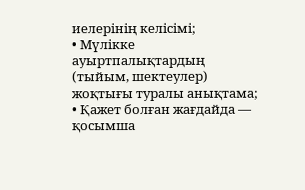иелерінің келісімі;
• Мүлікке ауыртпалықтардың (тыйым, шектеулер) жоқтығы туралы анықтама;
• Қажет болған жағдайда — қосымша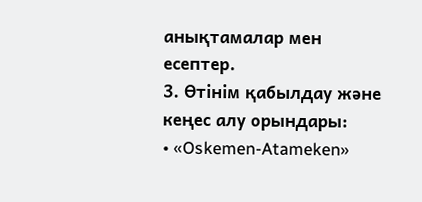анықтамалар мен есептер.
3. Өтінім қабылдау және кеңес алу орындары:
• «Oskemen-Atameken»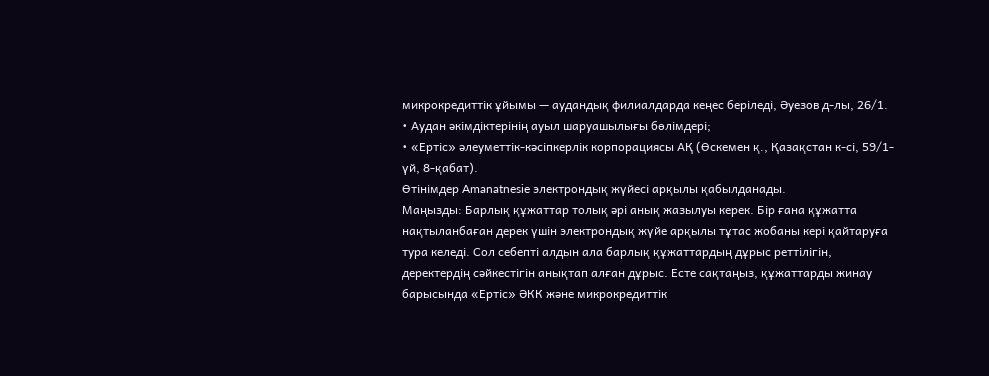микрокредиттік ұйымы — аудандық филиалдарда кеңес беріледі, Әуезов д-лы, 26/1.
• Аудан әкімдіктерінің ауыл шаруашылығы бөлімдері;
• «Ертіс» әлеуметтік-кәсіпкерлік корпорациясы АҚ (Өскемен қ., Қазақстан к-сі, 59/1-үй, 8-қабат).
Өтінімдер Amanatnesie электрондық жүйесі арқылы қабылданады.
Маңызды: Барлық құжаттар толық әрі анық жазылуы керек. Бір ғана құжатта нақтыланбаған дерек үшін электрондық жүйе арқылы тұтас жобаны кері қайтаруға тура келеді. Сол себепті алдын ала барлық құжаттардың дұрыс реттілігін, деректердің сәйкестігін анықтап алған дұрыс. Есте сақтаңыз, құжаттарды жинау барысында «Ертіс» ӘКК және микрокредиттік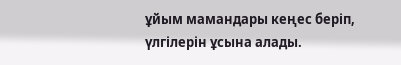ұйым мамандары кеңес беріп, үлгілерін ұсына алады.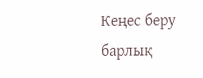Кеңес беру барлық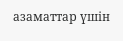азаматтар үшін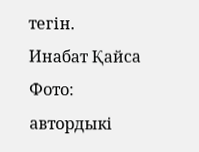тегін.
Инабат Қайса
Фото: автордыкі